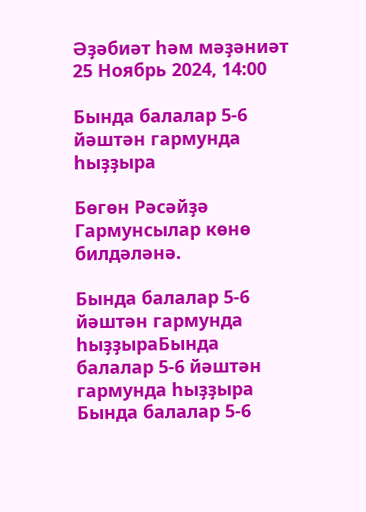Әҙәбиәт һәм мәҙәниәт
25 Ноябрь 2024, 14:00

Бында балалар 5-6 йәштән гармунда һыҙҙыра

Бөгөн Рәсәйҙә Гармунсылар көнө билдәләнә.

Бында балалар 5-6 йәштән гармунда һыҙҙыраБында балалар 5-6 йәштән гармунда һыҙҙыра
Бында балалар 5-6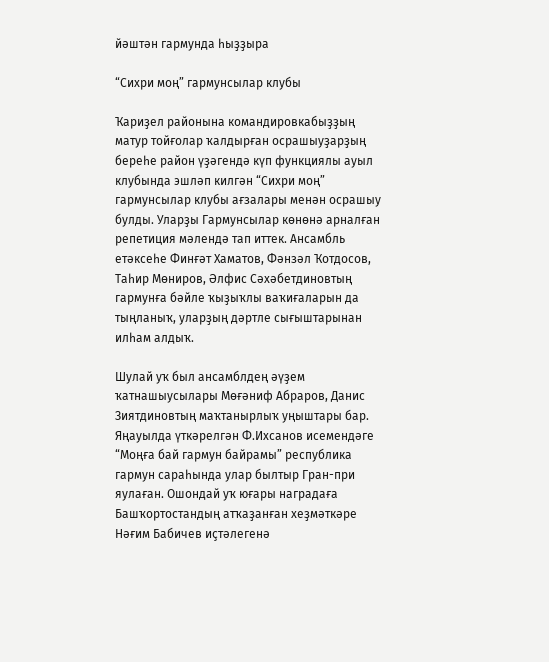йәштән гармунда һыҙҙыра

“Сихри моң” гармунсылар клубы

Ҡариҙел районына командировкабыҙҙың матур тойғолар ҡалдырған осрашыуҙарҙың береһе район үҙәгендә күп функциялы ауыл клубында эшләп килгән “Сихри моң” гармунсылар клубы ағзалары менән осрашыу булды. Уларҙы Гармунсылар көнөнә арналған репетиция мәлендә тап иттек. Ансамбль етәксеһе Финғәт Хаматов, Фәнзәл Ҡотдосов, Таһир Мөниров, Әлфис Сәхәбетдиновтың гармунға бәйле ҡыҙыҡлы ваҡиғаларын да тыңланыҡ, уларҙың дәртле сығыштарынан илһам алдыҡ.

Шулай уҡ был ансамблдең әүҙем ҡатнашыусылары Мөғәниф Абраров, Данис Зиятдиновтың маҡтанырлыҡ уңыштары бар. Яңауылда үткәрелгән Ф.Ихсанов исемендәге “Моңға бай гармун байрамы” республика гармун сараһында улар былтыр Гран-при яулаған. Ошондай уҡ юғары наградаға  Башҡортостандың атҡаҙанған хеҙмәткәре Нәғим Бабичев иҫтәлегенә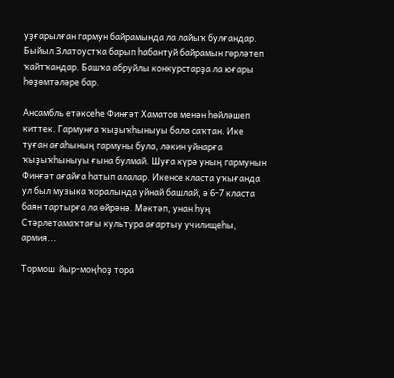уҙғарылған гармун байрамында ла лайыҡ булғандар. Быйыл Златоустҡа барып һабантуй байрамын гөрләтеп ҡайтҡандар. Башҡа абруйлы конкурстарҙа ла юғары һөҙөмтәләре бар.

Ансамбль етәксеһе Финғәт Хаматов менән һөйләшеп киттек. Гармунға ҡыҙыҡһыныуы бала саҡтан. Ике туған ағаһының гармуны була, ләкин уйнарға ҡыҙыҡһыныуы ғына булмай. Шуға күрә уның гармунын Финғәт ағайға һатып алалар. Икенсе класта уҡығанда ул был музыка ҡоралында уйнай башлай, ә 6-7 класта баян тартырға ла өйрәнә. Мәктәп, унан һуң Стәрлетамаҡтағы культура ағартыу училищеһы, армия...

Тормош  йыр-моңһоҙ тора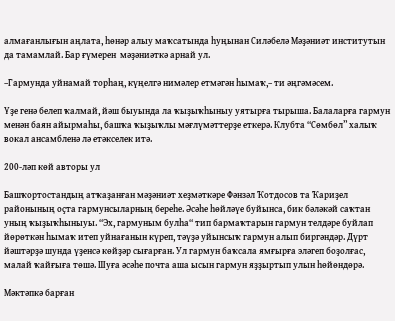алмағанлығын аңлата, һөнәр алыу маҡсатында һуңынан Силәбелә Мәҙәниәт институтын да тамамлай. Бар ғүмерен  мәҙәниәткә арнай ул.

–Гармунда уйнамай торһаң, күңелгә нимәлер етмәгән һымаҡ,– ти әңгәмәсем.

Үҙе генә белеп ҡалмай, йәш быуында ла ҡыҙыҡһыныу уятырға тырыша. Балаларға гармун менән баян айырмаһы, башҡа ҡыҙыҡлы мәғлүмәттерҙе еткерә. Клубта “Сөмбөл” халыҡ вокал ансамбленә лә етәкселек итә.

200-ләп көй авторы ул

Башҡортостандың атҡаҙанған мәҙәниәт хеҙмәткәре Фәнзәл Ҡотдосов та Ҡариҙел районының оҫта гармунсыларның береһе. Әсәһе һөйләүе буйынса, бик бәләкәй саҡтан уның ҡыҙыҡһыныуы. “Эх, гармуным булһа“ тип бармаҡтарын гармун телдәре буйлап йөрөткән һымаҡ итеп уйнағанын күреп, тәүҙә уйынсыҡ гармун алып биргәндәр. Дүрт йәштәрҙә шунда үҙенсә көйҙәр сығарған. Ул гармун баҡсала ямғырға эләгеп боҙолғас, малай ҡайғыға төшә. Шуға әсәһе почта аша ысын гармун яҙҙыртып улын һөйөндөрә.

Мәктәпкә барған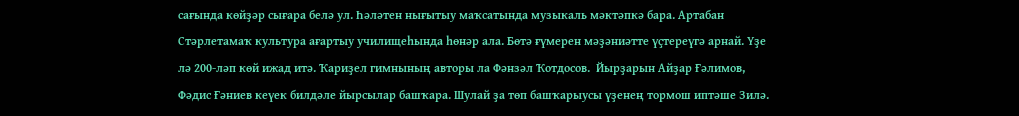сағында көйҙәр сығара белә ул. Һәләтен нығытыу маҡсатында музыкаль мәктәпкә бара. Артабан Стәрлетамаҡ культура ағартыу училищеһында һөнәр ала. Бөтә ғүмерен мәҙәниәтте үҫтереүгә арнай. Үҙе лә 200-ләп көй ижад итә. Ҡариҙел гимнының авторы ла Фәнзәл Ҡотдосов.  Йырҙарын Айҙар Ғәлимов, Фәдис Ғәниев кеүек билдәле йырсылар башҡара. Шулай ҙа төп башҡарыусы үҙенең тормош иптәше Зилә.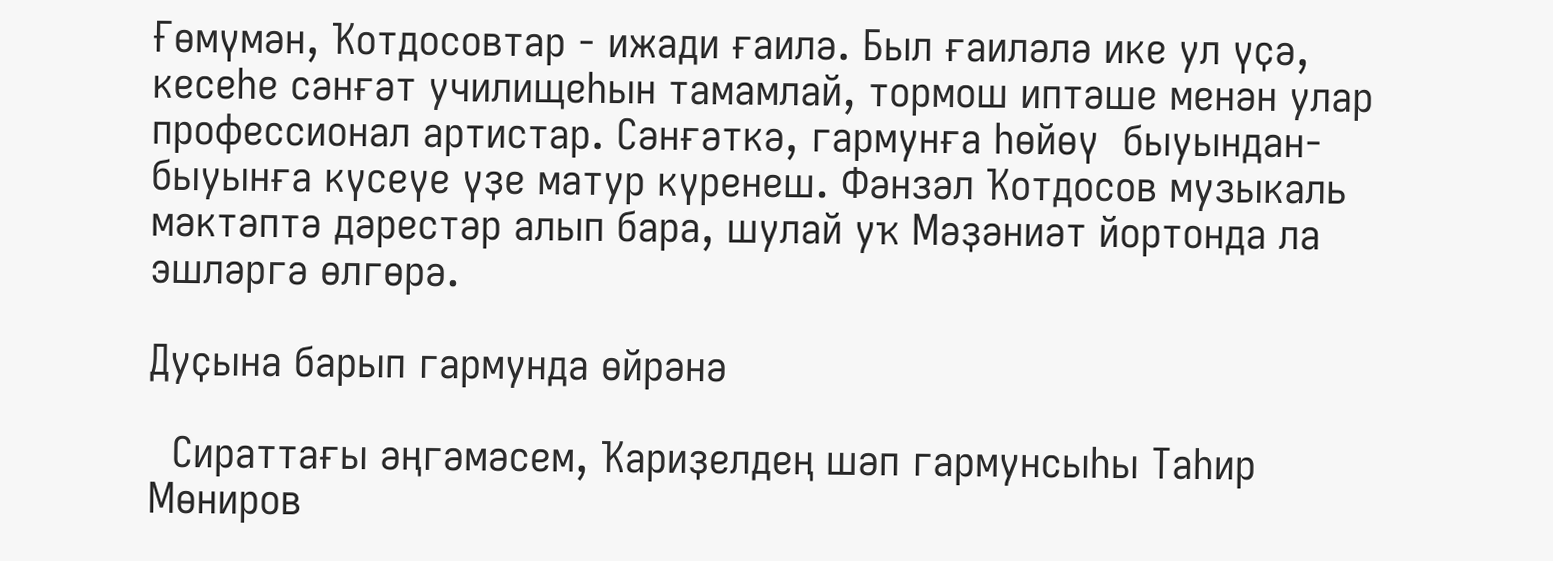Ғөмүмән, Ҡотдосовтар - ижади ғаилә. Был ғаиләлә ике ул үҫә, кесеһе сәнғәт училищеһын тамамлай, тормош иптәше менән улар профессионал артистар. Сәнғәткә, гармунға һөйөү  быуындан-быуынға күсеүе үҙе матур күренеш. Фәнзәл Ҡотдосов музыкаль мәктәптә дәрестәр алып бара, шулай уҡ Мәҙәниәт йортонда ла эшләргә өлгөрә.

Дуҫына барып гармунда өйрәнә

  Сираттағы әңгәмәсем, Ҡариҙелдең шәп гармунсыһы Таһир Мөниров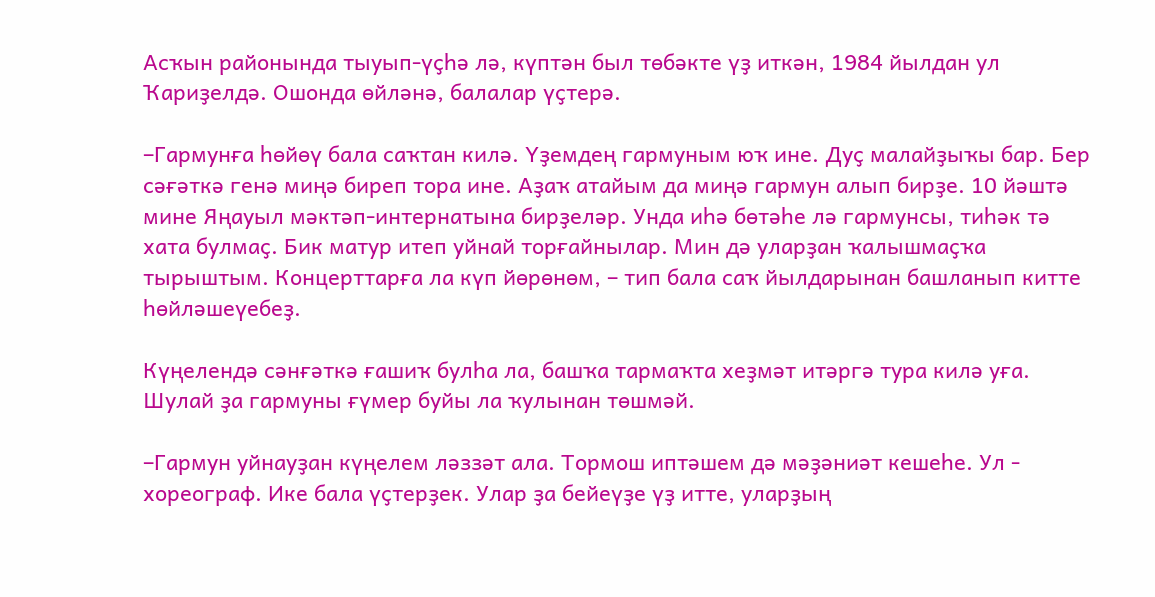Асҡын районында тыуып-үҫһә лә, күптән был төбәкте үҙ иткән, 1984 йылдан ул Ҡариҙелдә. Ошонда өйләнә, балалар үҫтерә.

–Гармунға һөйөү бала саҡтан килә. Үҙемдең гармуным юҡ ине. Дуҫ малайҙыҡы бар. Бер сәғәткә генә миңә биреп тора ине. Аҙаҡ атайым да миңә гармун алып бирҙе. 10 йәштә мине Яңауыл мәктәп-интернатына бирҙеләр. Унда иһә бөтәһе лә гармунсы, тиһәк тә хата булмаҫ. Бик матур итеп уйнай торғайнылар. Мин дә уларҙан ҡалышмаҫҡа тырыштым. Концерттарға ла күп йөрөнөм, – тип бала саҡ йылдарынан башланып китте һөйләшеүебеҙ.

Күңелендә сәнғәткә ғашиҡ булһа ла, башҡа тармаҡта хеҙмәт итәргә тура килә уға. Шулай ҙа гармуны ғүмер буйы ла ҡулынан төшмәй.

–Гармун уйнауҙан күңелем ләззәт ала. Тормош иптәшем дә мәҙәниәт кешеһе. Ул - хореограф. Ике бала үҫтерҙек. Улар ҙа бейеүҙе үҙ итте, уларҙың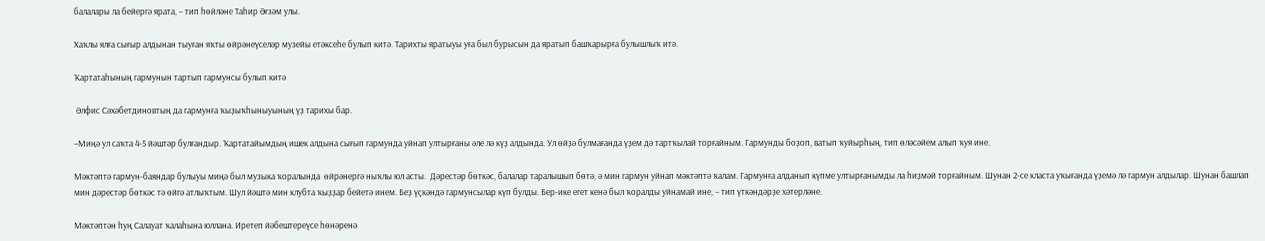балалары ла бейергә ярата, – тип һөйләне Таһир Әғзәм улы.

Хаҡлы ялға сығыр алдынан тыуған яҡты өйрәнеүселәр музейы етәксеһе булып китә. Тарихты яратыуы уға был бурысын да яратып башҡарырға булышлыҡ итә.

Ҡартатаһының гармунын тартып гармунсы булып китә

 Әлфис Сәхәбетдиновтың да гармунға ҡыҙыҡһыныуының үҙ тарихы бар.

–Миңә ул саҡта 4-5 йәштәр булғандыр. Ҡартатайымдың ишек алдына сығып гармунда уйнап ултырғаны әле лә күҙ алдында. Ул өйҙә булмағанда үҙем дә тартҡылай торғайным. Гармунды боҙоп, ватып ҡуйырһың, тип өләсәйем алып ҡуя ине.

Мәктәптә гармун-баяндар булыуы миңә был музыка ҡоралында  өйрәнергә ныҡлы юл асты.  Дәрестәр бөткәс, балалар таралышып бөтә, ә мин гармун уйнап мәктәптә ҡалам. Гармунға алданып күпме ултырғанымды ла һиҙмәй торғайным. Шунан 2-се класта уҡығанда үҙемә лә гармун алдылар. Шунан башлап мин дәрестәр бөткәс тә өйгә атлыҡтым. Шул йәштә мин клубта ҡыҙҙар бейетә инем. Беҙ үҫкәндә гармунсылар күп булды. Бер-ике егет кенә был ҡоралды уйнамай ине, – тип үткәндәрҙе хәтерләне.

Мәктәптән һуң Салауат ҡалаһына юллана. Иретеп йәбештереүсе һөнәренә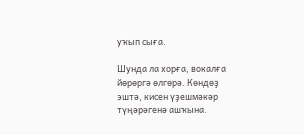уҡып сыға.

Шунда ла хорға, вокалға йөрөргә өлгөрә. Көндөҙ эштә, кисен үҙешмәкәр түңәрәгенә ашҡына.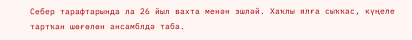Себер тарафтарында ла 26 йыл вахта менән эшләй. Хаҡлы ялға сыҡҡас, күңеле тартҡан шөғөлөн ансамблдә таба.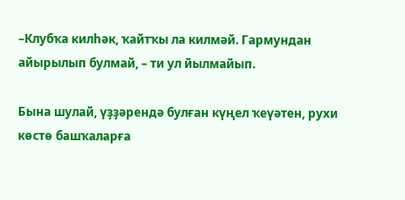–Клубҡа килһәк, ҡайтҡы ла килмәй. Гармундан айырылып булмай, – ти ул йылмайып.

Бына шулай, үҙҙәрендә булған күңел ҡеүәтен, рухи көстө башҡаларға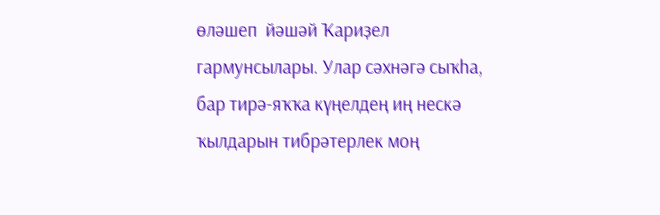өләшеп  йәшәй Ҡариҙел гармунсылары. Улар сәхнәгә сыҡһа, бар тирә-яҡҡа күңелдең иң нескә ҡылдарын тибрәтерлек моң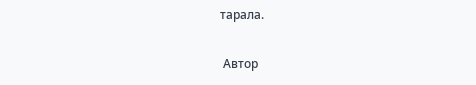тарала.

 Автор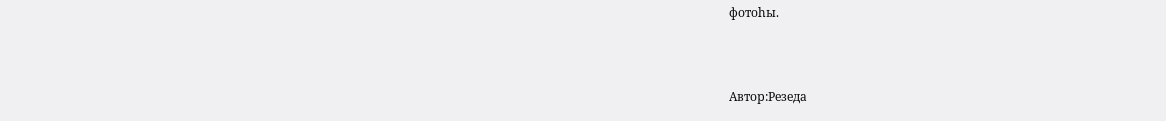фотоһы.



Автор:Резеда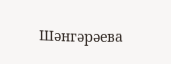Шәнгәрәева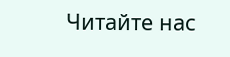Читайте нас